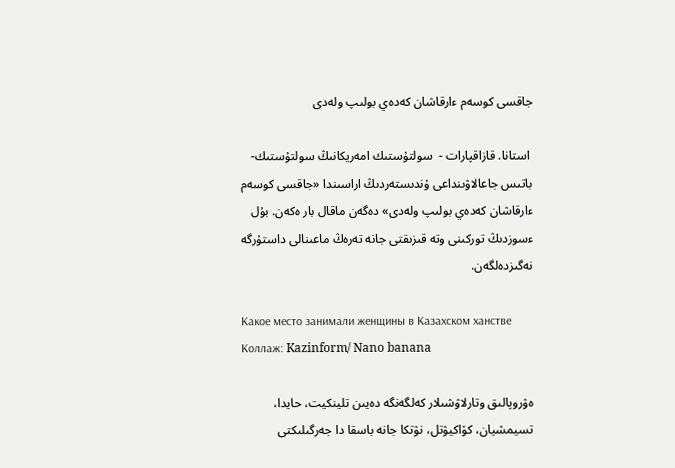جاقسى كوسەم ءارقاشان كەدەي بولىپ ولەدى

 استانا. قازاقپارات -  سولتۇستىك امەريكانىڭ سولتۇستىك-باتىس جاعالاۋىنداعى ۇندىستەردىڭ اراسىندا «جاقسى كوسەم ءارقاشان كەدەي بولىپ ولەدى» دەگەن ماقال بار ەكەن. بۇل ءسوزدىڭ توركىنى وتە قىزىقتى جانە تەرەڭ ماعىنالى داستۇرگە نەگىزدەلگەن.

Какое место занимали женщины в Казахском ханстве
Коллаж: Kazinform/ Nano banana

ەۋروپالىق وتارلاۋشىلار كەلگەنگە دەيىن تلينكيت، حايدا، تسيمشيان، كۆاكيۋتل، نۋتكا جانە باسقا دا جەرگىلىكتى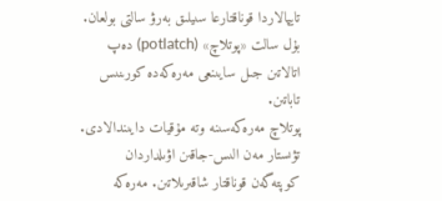تايپالاردا قوناقتارعا سىيلىق بەرۋ سالتى بولعان. بۇل سالت «پوتلاچ» (potlatch) دەپ اتالاتىن جىل سايىنعى مەرەكەدە كورىنىس تاباتىن.
پوتلاچ مەرەكەسىنە وتە مۇقيات دايىندالادى. تۋىستار مەن الىس-جاقىن اۋىلداردان كوپتەگەن قوناقتار شاقىرىلاتىن. مەرەكە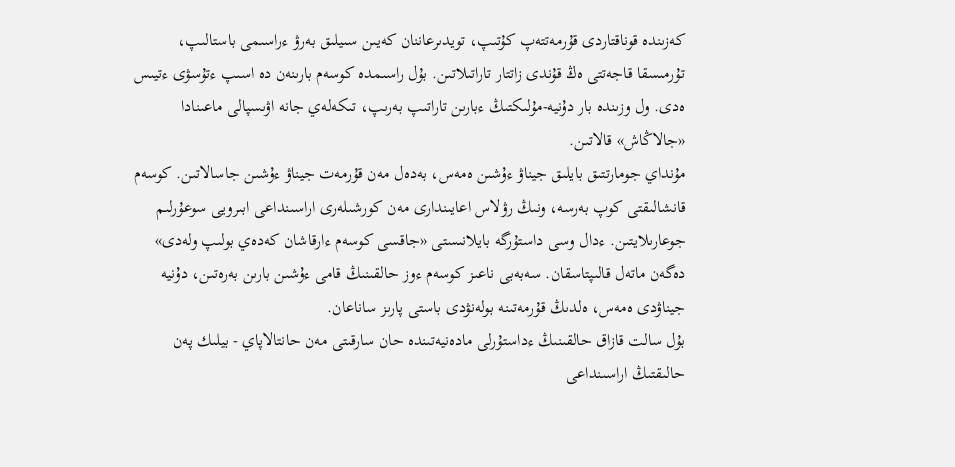كەزىندە قوناقتاردى قۇرمەتتەپ كۇتىپ، تويدىرعاننان كەيىن سىيلىق بەرۋ ءراسىمى باستالىپ، تۇرمىسقا قاجەتتى ەڭ قۇندى زاتتار تاراتىلاتىن. بۇل راسىمدە كوسەم بارىنەن دە اسىپ ءتۇسۋى ءتيىس ەدى. ول وزىندە بار دۇنيە-مۇلىكتىڭ ءبارىن تاراتىپ بەرىپ، تىكەلەي جانە اۋىسپالى ماعىنادا «جالاڭاش» قالاتىن.
مۇنداي جومارتتىق بايلىق جيناۋ ءۇشىن ەمەس، بەدەل مەن قۇرمەت جيناۋ ءۇشىن جاسالاتىن. كوسەم قانشالىقتى كوپ بەرسە، ونىڭ رۋلاس اعايىندارى مەن كورشىلەرى اراسىنداعى ابىرويى سوعۇرلىم جوعارىلايتىن. ءدال وسى داستۇرگە بايلانىستى «جاقسى كوسەم ءارقاشان كەدەي بولىپ ولەدى» دەگەن ماتەل قالىپتاسقان. سەبەبى ناعىز كوسەم ءوز حالقىنىڭ قامى ءۇشىن بارىن بەرەتىن، دۇنيە جيناۋدى ەمەس، ەلدىڭ قۇرمەتىنە بولەنۋدى باستى پارىز ساناعان.
بۇل سالت قازاق حالقىنىڭ ءداستۇرلى مادەنيەتىندە حان سارقىتى مەن حانتالاپاي - بيلىك پەن حالىقتىڭ اراسىنداعى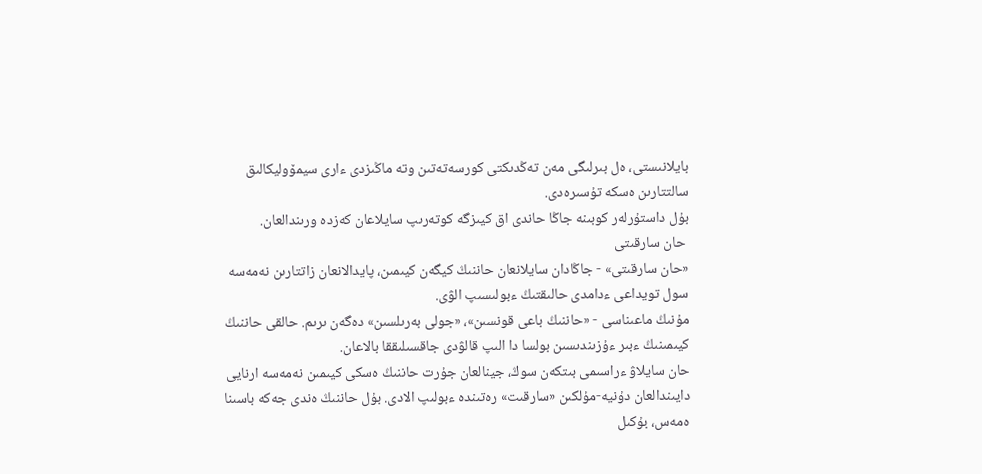بايلانىستى، ەل بىرلىگى مەن تەڭدىكتى كورسەتەتىن وتە ماڭىزدى ءارى سيمۆوليكالىق سالتتارىن ەسكە تۇسىرەدى.
بۇل داستۇرلەر كوبىنە جاڭا حاندى اق كيىزگە كوتەرىپ سايلاعان كەزدە ورىندالعان.
 حان سارقىتى
«حان سارقىتى» - جاڭادان سايلانعان حاننىڭ كيگەن كيىمىن، پايدالانعان زاتتارىن نەمەسە سول تويداعى ءدامدى حالىقتىڭ ءبولىسىپ الۋى.
مۇنىڭ ماعىناسى - «حاننىڭ باعى قونسىن»، «جولى بەرىلسىن» دەگەن ىرىم. حالقى حاننىڭ كيىمىنىڭ ءبىر ءۇزىندىسىن بولسا دا الىپ قالۋدى جاقسىلىققا بالاعان.
حان سايلاۋ ءراسىمى بىتكەن سوڭ، جينالعان جۇرت حاننىڭ ەسكى كيىمىن نەمەسە ارنايى دايىندالعان دۇنيە-مۇلكىن «سارقىت» رەتىندە ءبولىپ الادى. بۇل حاننىڭ ەندى جەكە باسىنا ەمەس، بۇكىل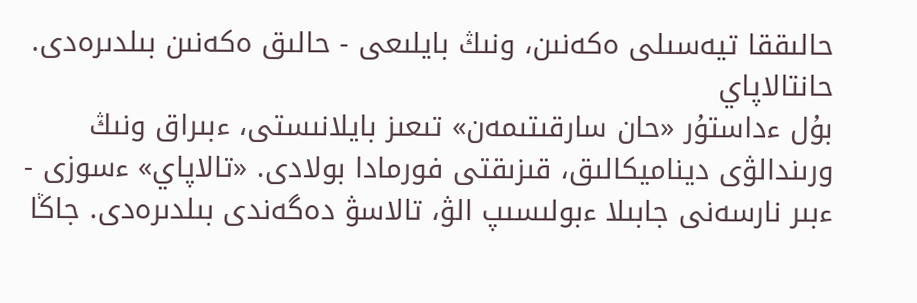حالىققا تيەسىلى ەكەنىن، ونىڭ بايلىعى - حالىق ەكەنىن بىلدىرەدى.
حانتالاپاي
بۇل ءداستۇر «حان سارقىتىمەن» تىعىز بايلانىستى، ءبىراق ونىڭ ورىندالۋى ديناميكالىق، قىزىقتى فورمادا بولادى. «تالاپاي» ءسوزى - ءبىر نارسەنى جابىلا ءبولىسىپ الۋ، تالاسۋ دەگەندى بىلدىرەدى. جاڭا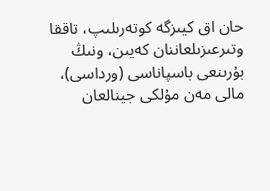حان اق كيىزگە كوتەرىلىپ، تاققا وتىرعىزىلعاننان كەيىن، ونىڭ بۇرىنعى باسپاناسى (ورداسى)، مالى مەن مۇلكى جينالعان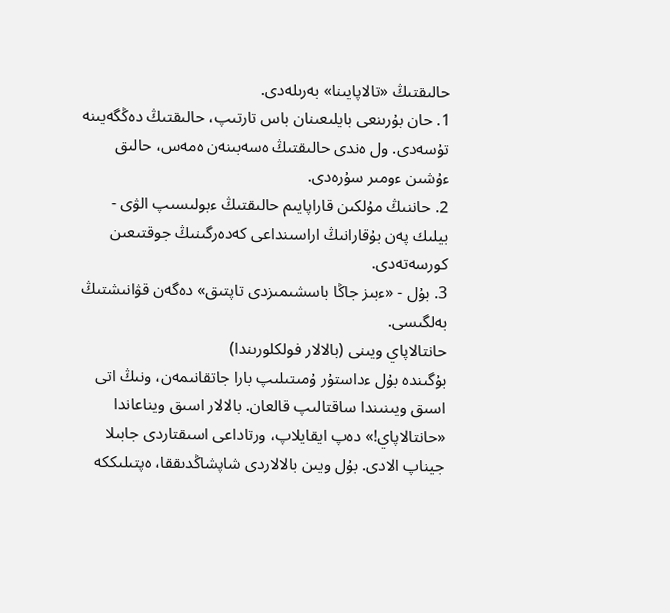حالىقتىڭ «تالاپايىنا» بەرىلەدى.
1. حان بۇرىنعى بايلىعىنان باس تارتىپ، حالىقتىڭ دەڭگەيىنە تۇسەدى. ول ەندى حالىقتىڭ ەسەبىنەن ەمەس، حالىق ءۇشىن ءومىر سۇرەدى.
2. حاننىڭ مۇلكىن قاراپايىم حالىقتىڭ ءبولىسىپ الۋى - بيلىك پەن بۇقارانىڭ اراسىنداعى كەدەرگىنىڭ جوقتىعىن كورسەتەدى.
3. بۇل - «ءبىز جاڭا باسشىمىزدى تاپتىق» دەگەن قۋانىشتىڭ بەلگىسى.
حانتالاپاي ويىنى (بالالار فولكلورىندا)
بۇگىندە بۇل ءداستۇر ۇمىتىلىپ بارا جاتقانىمەن، ونىڭ اتى اسىق ويىنىندا ساقتالىپ قالعان. بالالار اسىق ويناعاندا «حانتالاپاي!» دەپ ايقايلاپ، ورتاداعى اسىقتاردى جابىلا جيناپ الادى. بۇل ويىن بالالاردى شاپشاڭدىققا، ەپتىلىككە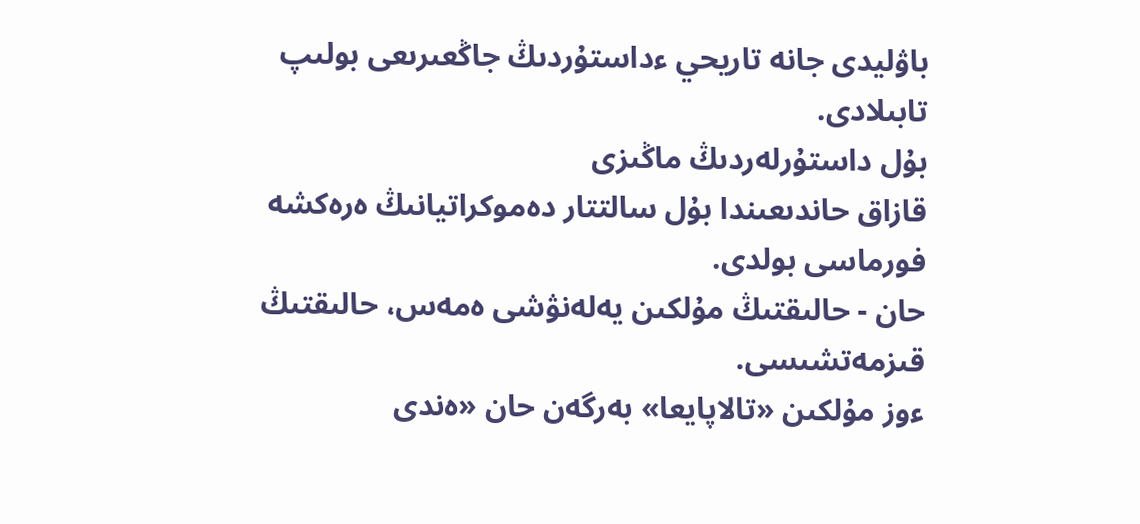باۋليدى جانە تاريحي ءداستۇردىڭ جاڭعىرىعى بولىپ تابىلادى.
بۇل داستۇرلەردىڭ ماڭىزى
قازاق حاندىعىندا بۇل سالتتار دەموكراتيانىڭ ەرەكشە فورماسى بولدى.
حان - حالىقتىڭ مۇلكىن يەلەنۋشى ەمەس، حالىقتىڭ قىزمەتشىسى.
ءوز مۇلكىن «تالاپايعا» بەرگەن حان «ەندى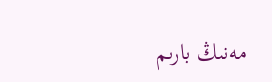مەنىڭ بارىم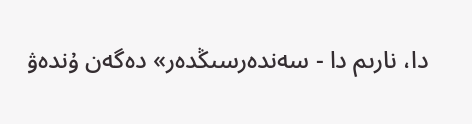دا، نارىم دا - سەندەرسىڭدەر» دەگەن ۇندەۋ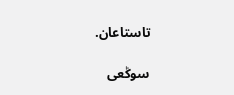تاستاعان.

سوڭعى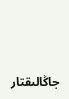جاڭالىقتار